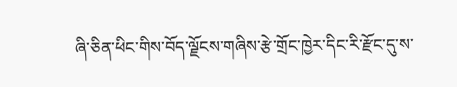ཞི་ཅིན་ཕིང་གིས་བོད་ལྗོངས་གཞིས་རྩེ་གྲོང་ཁྱེར་དིང་རི་རྫོང་དུ་ས་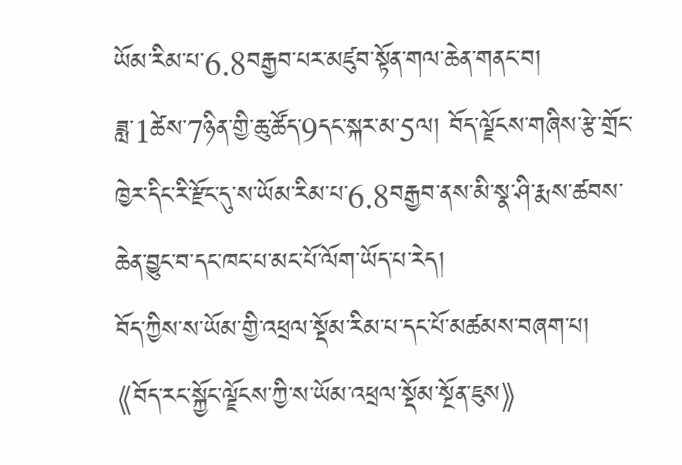ཡོམ་རིམ་པ་6.8བརྒྱབ་པར་མཛུབ་སྟོན་གལ་ཆེན་གནང་བ།
ཟླ་1ཚེས་7ཉིན་གྱི་ཆུ་ཚོད་9དང་སྐར་མ་5ལ། བོད་ལྗོངས་གཞིས་རྩེ་གྲོང་ཁྱེར་དིང་རི་རྫོང་དུ་ས་ཡོམ་རིམ་པ་6.8བརྒྱབ་ནས་མི་སྣ་ཤི་རྨས་ཚབས་ཆེན་བྱུང་བ་དང་ཁང་པ་མང་པོ་ལོག་ཡོད་པ་རེད།
བོད་ཀྱིས་ས་ཡོམ་གྱི་འཕྲལ་སྡོམ་རིམ་པ་དང་པོ་མཚམས་བཞག་པ།
《བོད་རང་སྐྱོང་ལྗོངས་ཀྱི་ས་ཡོམ་འཕྲལ་སྡོམ་སྔོན་ཇུས》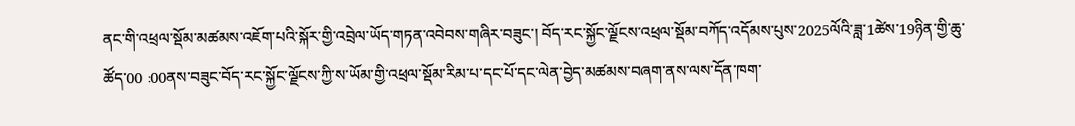ནང་གི་འཕྲལ་སྡོམ་མཚམས་འཇོག་པའི་སྐོར་གྱི་འབྲེལ་ཡོད་གཏན་འབེབས་གཞིར་བཟུང་། བོད་རང་སྐྱོང་ལྗོངས་འཕྲལ་སྡོམ་བཀོད་འདོམས་པུས་2025ལོའི་ཟླ་1ཚེས་19ཉིན་གྱི་ཆུ་ཚོད་00∶00ནས་བཟུང་བོད་རང་སྐྱོང་ལྗོངས་ཀྱི་ས་ཡོམ་གྱི་འཕྲལ་སྡོམ་རིམ་པ་དང་པོ་དང་ལེན་བྱེད་མཚམས་བཞག་ནས་ལས་དོན་ཁག་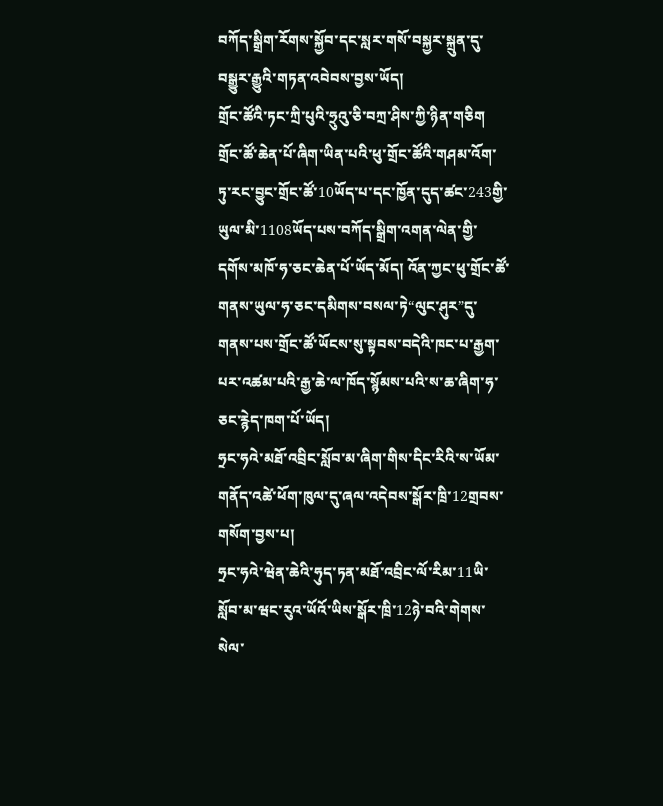བཀོད་སྒྲིག་རོགས་སྐྱོབ་དང་སླར་གསོ་བསྐྱར་སྐྲུན་དུ་བསྒྱུར་རྒྱུའི་གཏན་འབེབས་བྱས་ཡོད།
གྲོང་ཚོའི་ཏང་ཀྲི་པུའི་ཧྲུའུ་ཅི་བཀྲ་ཤིས་ཀྱི་ཉིན་གཅིག
གྲོང་ཚོ་ཆེན་པོ་ཞིག་ཡིན་པའི་ཕུ་གྲོང་ཚོའི་གཤམ་འོག་ཏུ་རང་བྱུང་གྲོང་ཚོ་10ཡོད་པ་དང་ཁྱོན་དུད་ཚང་243གྱི་ཡུལ་མི་1108ཡོད་པས་བཀོད་སྒྲིག་འགན་ལེན་གྱི་དགོས་མཁོ་ཧ་ཅང་ཆེན་པོ་ཡོད་མོད། འོན་ཀྱང་ཕུ་གྲོང་ཚོ་གནས་ཡུལ་ཧ་ཅང་དམིགས་བསལ་ཏེ“ལུང་ཤུར”དུ་གནས་པས་གྲོང་ཚོ་ཡོངས་སུ་སྟབས་བདེའི་ཁང་པ་རྒྱག་པར་འཚམ་པའི་རྒྱ་ཆེ་ལ་ཁོད་སྙོམས་པའི་ས་ཆ་ཞིག་ཧ་ཅང་རྙེད་ཁག་པོ་ཡོད།
ཧྲང་ཧའེ་མཐོ་འབྲིང་སློབ་མ་ཞིག་གིས་དིང་རིའི་ས་ཡོམ་གནོད་འཚེ་ཕོག་ཁུལ་དུ་ཞལ་འདེབས་སྒོར་ཁྲི་12གྲབས་གསོག་བྱས་པ།
ཧྲང་ཧའེ་ཝེན་ཆེའི་ཧུད་ཏན་མཐོ་འབྲིང་ལོ་རིམ་11ཡི་སློབ་མ་ཝང་རུའ་ཡོའོ་ཡིས་སྒོར་ཁྲི་12ཉེ་བའི་གེགས་སེལ་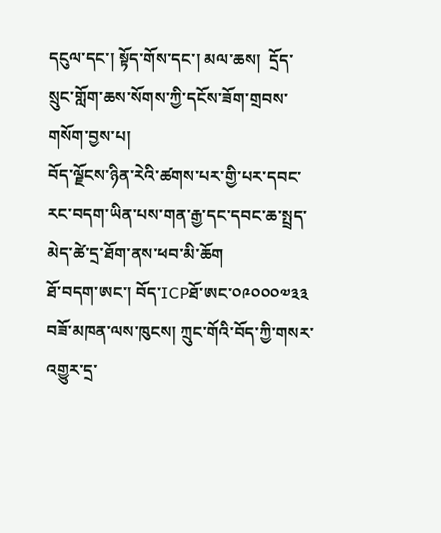དངུལ་དང་། སྟོད་གོས་དང་། མལ་ཆས།  དྲོད་སྲུང་གློག་ཆས་སོགས་ཀྱི་དངོས་ཟོག་གྲབས་གསོག་བྱས་པ།
བོད་ལྗོངས་ཉིན་རེའི་ཚགས་པར་གྱི་པར་དབང་རང་བདག་ཡིན་པས་གན་རྒྱ་དང་དབང་ཆ་སྤྲད་མེད་ཚེ་དྲ་ཐོག་ནས་ཕབ་མི་ཆོག
ཐོ་བདག་ཨང་། བོད་ICPཐོ་ཨང་༠༩༠༠༠༧༣༣      བཟོ་མཁན་ལས་ཁུངས། ཀྲུང་གོའི་བོད་ཀྱི་གསར་འགྱུར་དྲ་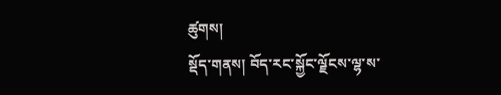ཚུགས།
སྡོད་གནས། བོད་རང་སྐྱོང་ལྗོངས་ལྷ་ས་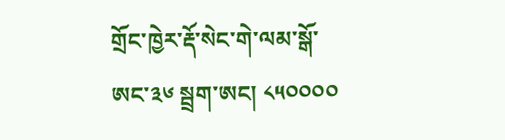གྲོང་ཁྱེར་རྡོ་སེང་གེ་ལམ་སྒོ་ཨང་༣༦ སྦྲག་ཨང། ༨༥༠༠༠༠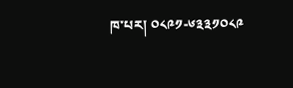ཁ་པར། ༠༨༩༡-༦༣༣༡༠༨༩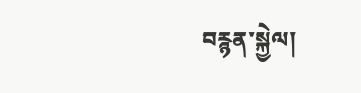བརྙན་སྐྱེལ།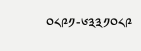༠༨༩༡-༦༣༣༡༠༨༩